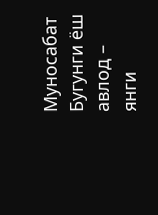Муносабат
Бугунги ёш авлод – янги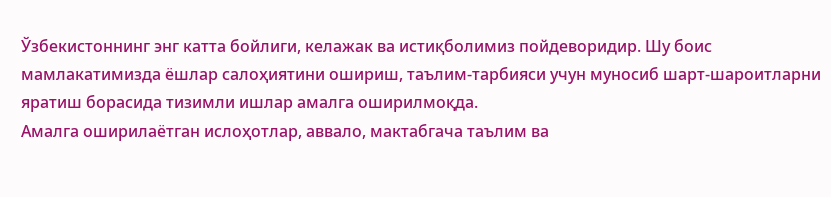Ўзбекистоннинг энг катта бойлиги, келажак ва истиқболимиз пойдеворидир. Шу боис мамлакатимизда ёшлар салоҳиятини ошириш, таълим-тарбияси учун муносиб шарт-шароитларни яратиш борасида тизимли ишлар амалга оширилмоқда.
Амалга оширилаётган ислоҳотлар, аввало, мактабгача таълим ва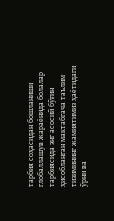тарбия соҳасидан бошланиши глобаллашув жараёнида болалар тарбиясида энг асосий бўғин ҳисобланган мактабгача таълим тизимининг жамиятимиз ҳаётидаги ўрни ва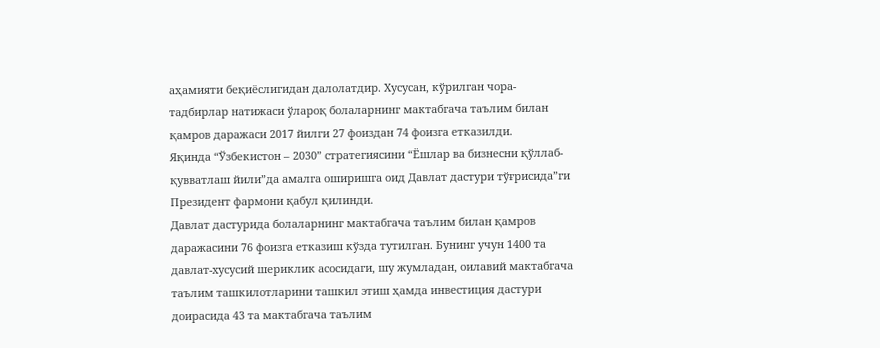аҳамияти беқиёслигидан далолатдир. Хусусан, кўрилган чора-тадбирлар натижаси ўлароқ болаларнинг мактабгача таълим билан қамров даражаси 2017 йилги 27 фоиздан 74 фоизга етказилди.
Яқинда “Ўзбекистон – 2030” стратегиясини “Ёшлар ва бизнесни қўллаб-қувватлаш йили”да амалга оширишга оид Давлат дастури тўғрисида”ги Президент фармони қабул қилинди.
Давлат дастурида болаларнинг мактабгача таълим билан қамров даражасини 76 фоизга етказиш кўзда тутилган. Бунинг учун 1400 та давлат-хусусий шериклик асосидаги, шу жумладан, оилавий мактабгача таълим ташкилотларини ташкил этиш ҳамда инвестиция дастури доирасида 43 та мактабгача таълим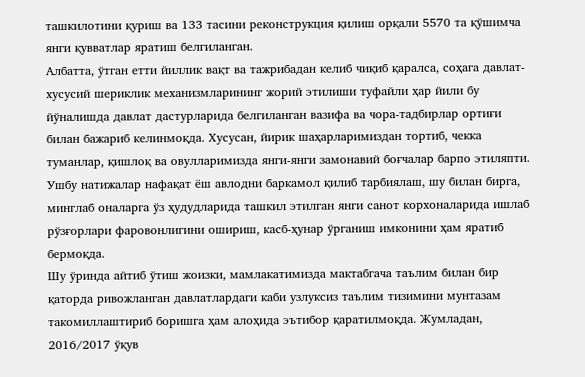ташкилотини қуриш ва 133 тасини реконструкция қилиш орқали 5570 та қўшимча янги қувватлар яратиш белгиланган.
Албатта, ўтган етти йиллик вақт ва тажрибадан келиб чиқиб қаралса, соҳага давлат-хусусий шериклик механизмларининг жорий этилиши туфайли ҳар йили бу йўналишда давлат дастурларида белгиланган вазифа ва чора-тадбирлар ортиғи билан бажариб келинмоқда. Хусусан, йирик шаҳарларимиздан тортиб, чекка туманлар, қишлоқ ва овулларимизда янги-янги замонавий боғчалар барпо этиляпти.
Ушбу натижалар нафақат ёш авлодни баркамол қилиб тарбиялаш, шу билан бирга, минглаб оналарга ўз ҳудудларида ташкил этилган янги санот корхоналарида ишлаб рўзғорлари фаровонлигини ошириш, касб-ҳунар ўрганиш имконини ҳам яратиб бермоқда.
Шу ўринда айтиб ўтиш жоизки, мамлакатимизда мактабгача таълим билан бир қаторда ривожланган давлатлардаги каби узлуксиз таълим тизимини мунтазам такомиллаштириб боришга ҳам алоҳида эътибор қаратилмоқда. Жумладан, 2016/2017 ўқув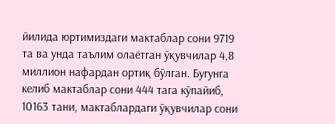йилида юртимиздаги мактаблар сони 9719 та ва унда таълим олаётган ўқувчилар 4,8 миллион нафардан ортиқ бўлган. Бугунга келиб мактаблар сони 444 тага кўпайиб, 10163 тани, мактаблардаги ўқувчилар сони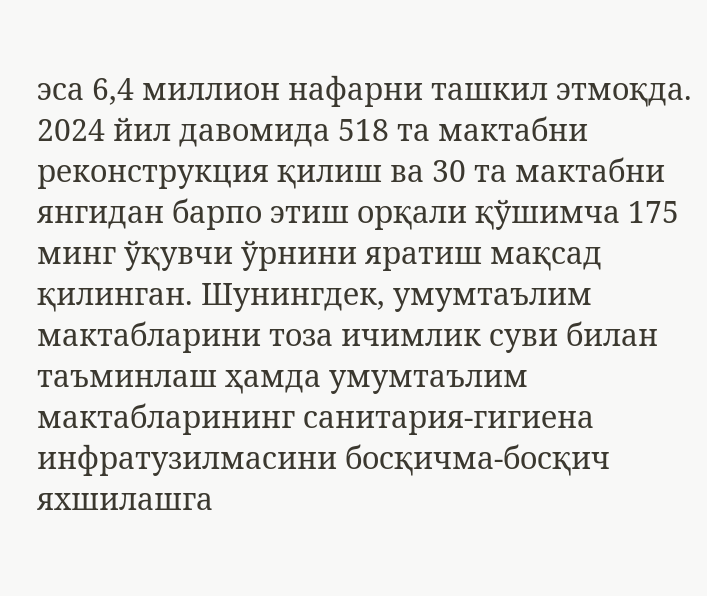эса 6,4 миллион нафарни ташкил этмоқда.
2024 йил давомида 518 та мактабни реконструкция қилиш ва 30 та мактабни янгидан барпо этиш орқали қўшимча 175 минг ўқувчи ўрнини яратиш мақсад қилинган. Шунингдек, умумтаълим мактабларини тоза ичимлик суви билан таъминлаш ҳамда умумтаълим мактабларининг санитария-гигиена инфратузилмасини босқичма-босқич яхшилашга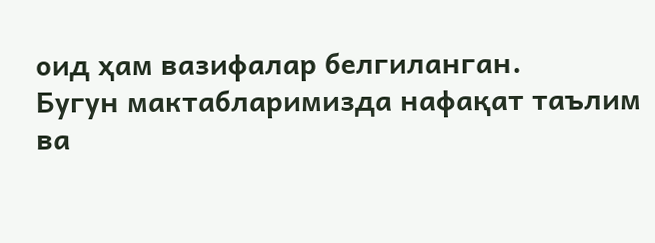оид ҳам вазифалар белгиланган.
Бугун мактабларимизда нафақат таълим ва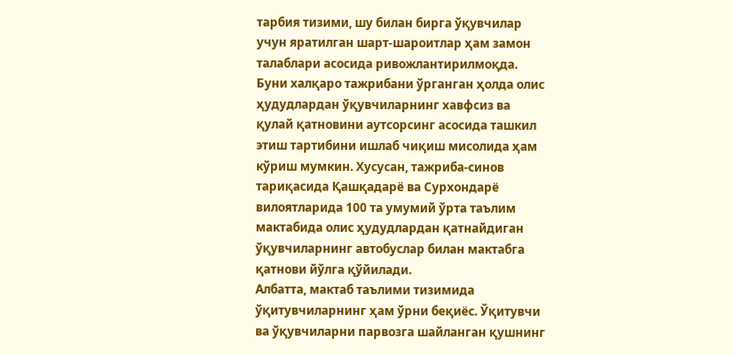тарбия тизими, шу билан бирга ўқувчилар учун яратилган шарт-шароитлар ҳам замон талаблари асосида ривожлантирилмоқда. Буни халқаро тажрибани ўрганган ҳолда олис ҳудудлардан ўқувчиларнинг хавфсиз ва қулай қатновини аутсорсинг асосида ташкил этиш тартибини ишлаб чиқиш мисолида ҳам кўриш мумкин. Хусусан, тажриба-синов тариқасида Қашқадарё ва Сурхондарё вилоятларида 100 та умумий ўрта таълим мактабида олис ҳудудлардан қатнайдиган ўқувчиларнинг автобуслар билан мактабга қатнови йўлга қўйилади.
Албатта, мактаб таълими тизимида ўқитувчиларнинг ҳам ўрни беқиёс. Ўқитувчи ва ўқувчиларни парвозга шайланган қушнинг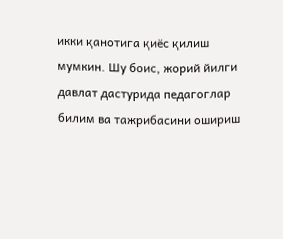икки қанотига қиёс қилиш мумкин. Шу боис, жорий йилги давлат дастурида педагоглар билим ва тажрибасини ошириш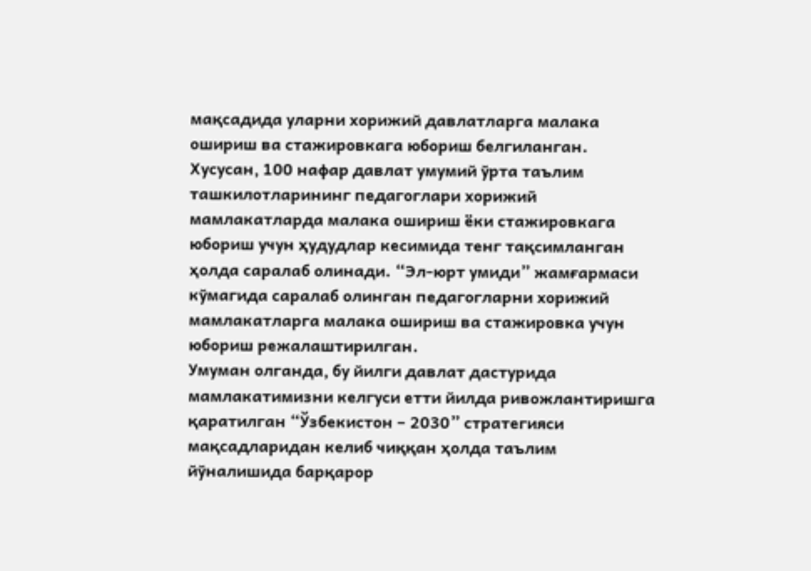мақсадида уларни хорижий давлатларга малака ошириш ва стажировкага юбориш белгиланган.
Хусусан, 100 нафар давлат умумий ўрта таълим ташкилотларининг педагоглари хорижий мамлакатларда малака ошириш ёки стажировкага юбориш учун ҳудудлар кесимида тенг тақсимланган ҳолда саралаб олинади. “Эл-юрт умиди” жамғармаси кўмагида саралаб олинган педагогларни хорижий мамлакатларга малака ошириш ва стажировка учун юбориш режалаштирилган.
Умуман олганда, бу йилги давлат дастурида мамлакатимизни келгуси етти йилда ривожлантиришга қаратилган “Ўзбекистон – 2030” стратегияси мақсадларидан келиб чиққан ҳолда таълим йўналишида барқарор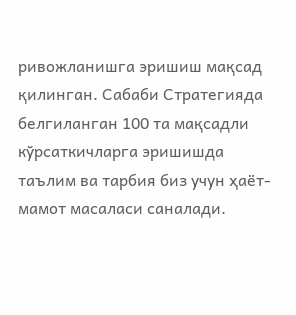ривожланишга эришиш мақсад қилинган. Сабаби Стратегияда белгиланган 100 та мақсадли кўрсаткичларга эришишда таълим ва тарбия биз учун ҳаёт-мамот масаласи саналади.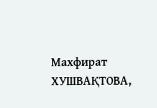Махфират ХУШВАҚТОВА,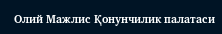Олий Мажлис Қонунчилик палатаси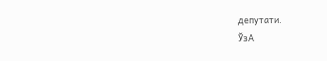депутати.
ЎзА